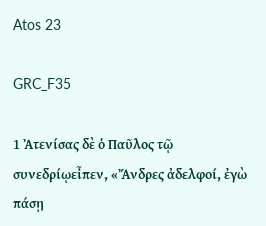Atos 23

GRC_F35

1 Ἀτενίσας δὲ ὁ Παῦλος τῷ συνεδρίῳεἶπεν, «Ἄνδρες ἀδελφοί, ἐγὼ πάσῃ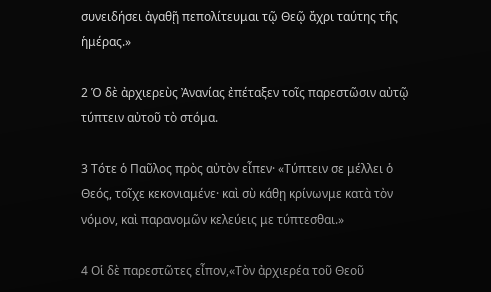συνειδήσει ἀγαθῇ πεπολίτευμαι τῷ Θεῷ ἄχρι ταύτης τῆς ἡμέρας.»

2 Ὁ δὲ ἀρχιερεὺς Ἀνανίας ἐπέταξεν τοῖς παρεστῶσιν αὐτῷ τύπτειν αὐτοῦ τὸ στόμα.

3 Τότε ὁ Παῦλος πρὸς αὐτὸν εἶπεν· «Τύπτειν σε μέλλει ὁ Θεός, τοῖχε κεκονιαμένε· καὶ σὺ κάθῃ κρίνωνμε κατὰ τὸν νόμον, καὶ παρανομῶν κελεύεις με τύπτεσθαι.»

4 Οἱ δὲ παρεστῶτες εἶπον,«Τὸν ἀρχιερέα τοῦ Θεοῦ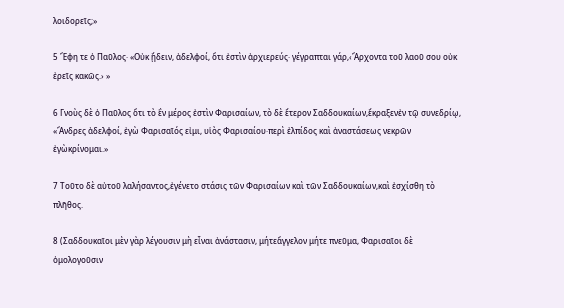λοιδορεῖς;»

5 Ἔφη τε ὁ Παῦλος· «Οὐκ ᾔδειν, ἀδελφοί, ὅτι ἐστὶν ἀρχιερεύς· γέγραπται γάρ,‹Ἄρχοντα τοῦ λαοῦ σου οὐκ ἐρεῖς κακῶς.› »

6 Γνοὺς δὲ ὁ Παῦλος ὅτι τὸ ἓν μέρος ἐστὶν Φαρισαίων, τὸ δὲ ἕτερον Σαδδουκαίων,ἔκραξενἐν τῷ συνεδρίῳ, «Ἄνδρες ἀδελφοί, ἐγὼ Φαρισαῖός εἰμι, υἱὸς Φαρισαίου·περὶ ἐλπίδος καὶ ἀναστάσεως νεκρῶν ἐγὼκρίνομαι.»

7 Τοῦτο δὲ αὐτοῦ λαλήσαντος,ἐγένετο στάσις τῶν Φαρισαίων καὶ τῶν Σαδδουκαίων,καὶ ἐσχίσθη τὸ πλῆθος.

8 (Σαδδουκαῖοι μὲν γὰρ λέγουσιν μὴ εἶναι ἀνάστασιν, μήτεἄγγελον μήτε πνεῦμα, Φαρισαῖοι δὲ ὁμολογοῦσιν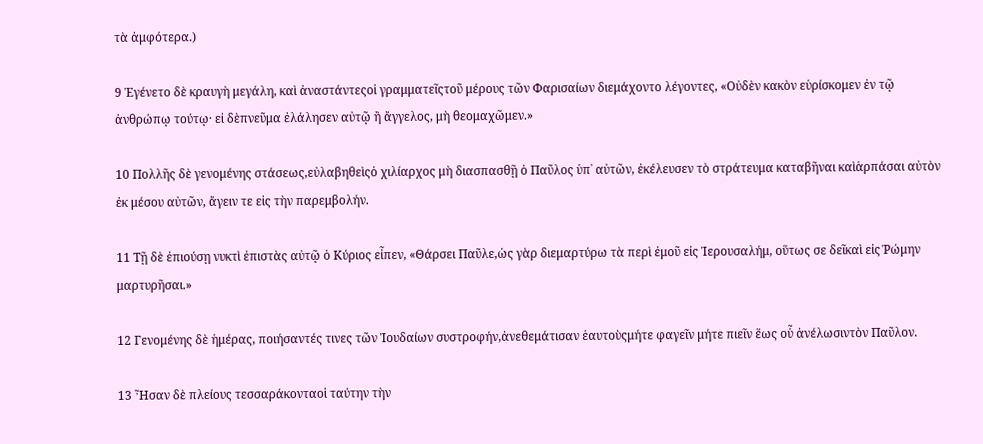τὰ ἀμφότερα.)

9 Ἐγένετο δὲ κραυγὴ μεγάλη, καὶ ἀναστάντεςοἱ γραμματεῖςτοῦ μέρους τῶν Φαρισαίων διεμάχοντο λέγοντες, «Οὐδὲν κακὸν εὑρίσκομεν ἐν τῷ ἀνθρώπῳ τούτῳ· εἰ δὲπνεῦμα ἐλάλησεν αὐτῷ ἢ ἄγγελος, μὴ θεομαχῶμεν.»

10 Πολλῆς δὲ γενομένης στάσεως,εὐλαβηθεὶςὁ χιλίαρχος μὴ διασπασθῇ ὁ Παῦλος ὑπ᾿ αὐτῶν, ἐκέλευσεν τὸ στράτευμα καταβῆναι καὶἁρπάσαι αὐτὸν ἐκ μέσου αὐτῶν, ἄγειν τε εἰς τὴν παρεμβολήν.

11 Τῇ δὲ ἐπιούσῃ νυκτὶ ἐπιστὰς αὐτῷ ὁ Κύριος εἶπεν, «Θάρσει Παῦλε,ὡς γὰρ διεμαρτύρω τὰ περὶ ἐμοῦ εἰς Ἱερουσαλήμ, οὕτως σε δεῖκαὶ εἰς Ῥώμην μαρτυρῆσαι.»

12 Γενομένης δὲ ἡμέρας, ποιήσαντές τινες τῶν Ἰουδαίων συστροφήν,ἀνεθεμάτισαν ἑαυτοὺςμήτε φαγεῖν μήτε πιεῖν ἕως οὗ ἀνέλωσιντὸν Παῦλον.

13 Ἦσαν δὲ πλείους τεσσαράκονταοἱ ταύτην τὴν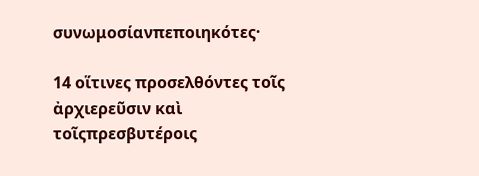συνωμοσίανπεποιηκότες·

14 οἵτινες προσελθόντες τοῖς ἀρχιερεῦσιν καὶ τοῖςπρεσβυτέροις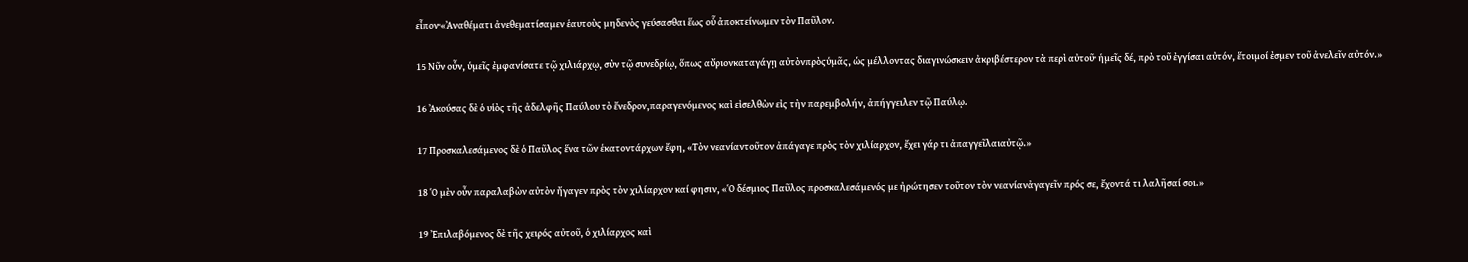εἶπον·«Ἀναθέματι ἀνεθεματίσαμεν ἑαυτοὺς μηδενὸς γεύσασθαι ἕως οὗ ἀποκτείνωμεν τὸν Παῦλον.

15 Νῦν οὖν, ὑμεῖς ἐμφανίσατε τῷ χιλιάρχῳ, σὺν τῷ συνεδρίῳ, ὅπως αὔριονκαταγάγῃ αὐτὸνπρὸςὑμᾶς, ὡς μέλλοντας διαγινώσκειν ἀκριβέστερον τὰ περὶ αὐτοῦ· ἡμεῖς δέ, πρὸ τοῦ ἐγγίσαι αὐτόν, ἕτοιμοί ἐσμεν τοῦ ἀνελεῖν αὐτόν.»

16 Ἀκούσας δὲ ὁ υἱὸς τῆς ἀδελφῆς Παύλου τὸ ἔνεδρον,παραγενόμενος καὶ εἰσελθὼν εἰς τὴν παρεμβολήν, ἀπήγγειλεν τῷ Παύλῳ.

17 Προσκαλεσάμενος δὲ ὁ Παῦλος ἕνα τῶν ἑκατοντάρχων ἔφη, «Τὸν νεανίαντοῦτον ἀπάγαγε πρὸς τὸν χιλίαρχον, ἔχει γάρ τι ἀπαγγεῖλαιαὐτῷ.»

18 Ὁ μὲν οὖν παραλαβὼν αὐτὸν ἤγαγεν πρὸς τὸν χιλίαρχον καί φησιν, «Ὁ δέσμιος Παῦλος προσκαλεσάμενός με ἠρώτησεν τοῦτον τὸν νεανίανἀγαγεῖν πρός σε, ἔχοντά τι λαλῆσαί σοι.»

19 Ἐπιλαβόμενος δὲ τῆς χειρός αὐτοῦ, ὁ χιλίαρχος καὶ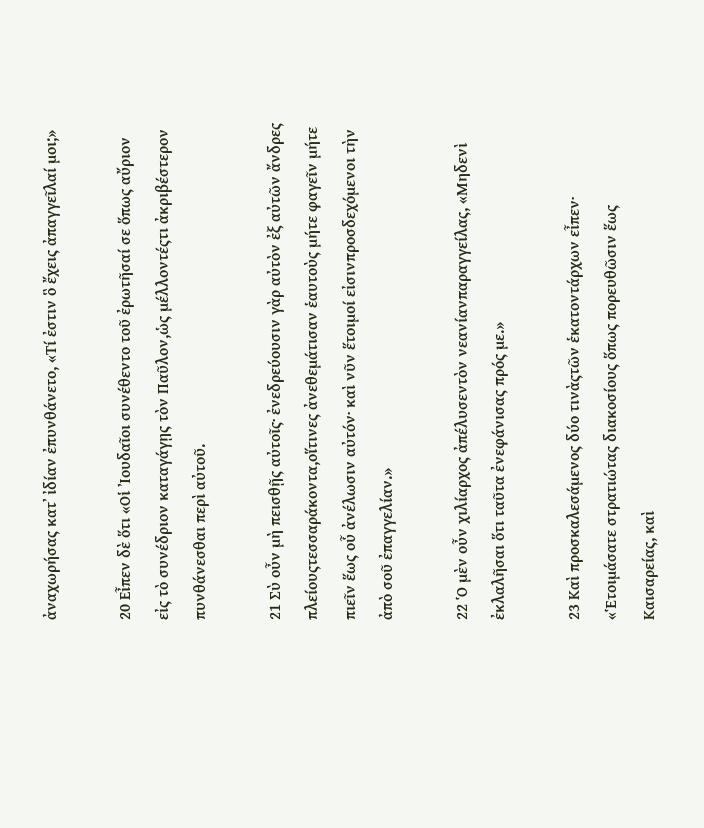ἀναχωρήσας κατ᾿ ἰδίαν ἐπυνθάνετο, «Τί ἐστιν ὃ ἔχεις ἀπαγγεῖλαί μοι;»

20 Εἶπεν δὲ ὅτι «Οἱ Ἰουδαῖοι συνέθεντο τοῦ ἐρωτῆσαί σε ὅπως αὔριον εἰς τὸ συνέδριον καταγάγῃς τὸν Παῦλον,ὡς μέλλοντέςτι ἀκριβέστερον πυνθάνεσθαι περὶ αὐτοῦ.

21 Σὺ οὖν μὴ πεισθῇς αὐτοῖς· ἐνεδρεύουσιν γὰρ αὐτὸν ἐξ αὐτῶν ἄνδρες πλείουςτεσσαράκοντα,οἵτινες ἀνεθεμάτισαν ἑαυτοὺς μήτε φαγεῖν μήτε πιεῖν ἕως οὗ ἀνέλωσιν αὐτόν· καὶ νῦν ἕτοιμοί εἰσινπροσδεχόμενοι τὴν ἀπὸ σοῦ ἐπαγγελίαν.»

22 Ὁ μὲν οὖν χιλίαρχος ἀπέλυσεντὸν νεανίανπαραγγείλας, «Μηδενὶ ἐκλαλῆσαι ὅτι ταῦτα ἐνεφάνισας πρός με.»

23 Καὶ προσκαλεσάμενος δύο τινὰςτῶν ἑκατοντάρχων εἶπεν· «Ἑτοιμάσατε στρατιώτας διακοσίους ὅπως πορευθῶσιν ἕως Καισαρείας, καὶ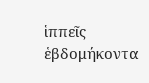ἱππεῖς ἑβδομήκοντα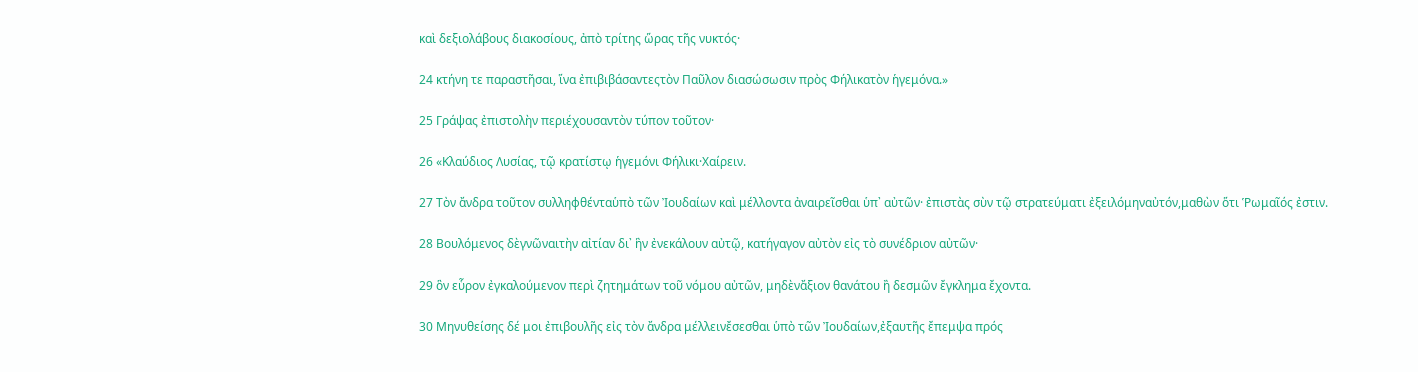καὶ δεξιολάβους διακοσίους, ἀπὸ τρίτης ὥρας τῆς νυκτός·

24 κτήνη τε παραστῆσαι, ἵνα ἐπιβιβάσαντεςτὸν Παῦλον διασώσωσιν πρὸς Φήλικατὸν ἡγεμόνα.»

25 Γράψας ἐπιστολὴν περιέχουσαντὸν τύπον τοῦτον·

26 «Κλαύδιος Λυσίας, τῷ κρατίστῳ ἡγεμόνι Φήλικι·Χαίρειν.

27 Τὸν ἄνδρα τοῦτον συλληφθένταὑπὸ τῶν Ἰουδαίων καὶ μέλλοντα ἀναιρεῖσθαι ὑπ᾿ αὐτῶν· ἐπιστὰς σὺν τῷ στρατεύματι ἐξειλόμηναὐτόν,μαθὼν ὅτι Ῥωμαῖός ἐστιν.

28 Βουλόμενος δὲγνῶναιτὴν αἰτίαν δι᾿ ἣν ἐνεκάλουν αὐτῷ, κατήγαγον αὐτὸν εἰς τὸ συνέδριον αὐτῶν·

29 ὃν εὗρον ἐγκαλούμενον περὶ ζητημάτων τοῦ νόμου αὐτῶν, μηδὲνἄξιον θανάτου ἢ δεσμῶν ἔγκλημα ἔχοντα.

30 Μηνυθείσης δέ μοι ἐπιβουλῆς εἰς τὸν ἄνδρα μέλλεινἔσεσθαι ὑπὸ τῶν Ἰουδαίων,ἐξαυτῆς ἔπεμψα πρός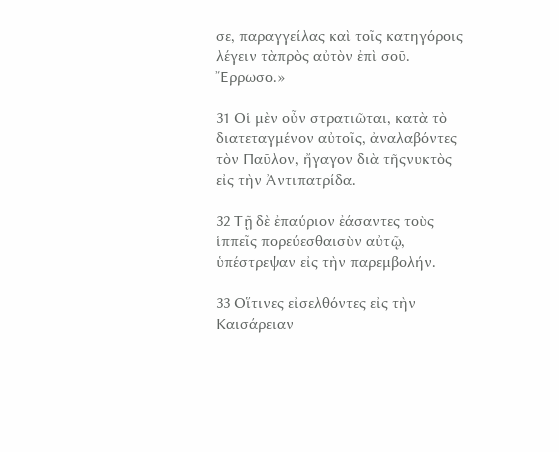σε, παραγγείλας καὶ τοῖς κατηγόροις λέγειν τὰπρὸς αὐτὸν ἐπὶ σοῦ. Ἔρρωσο.»

31 Οἱ μὲν οὖν στρατιῶται, κατὰ τὸ διατεταγμένον αὐτοῖς, ἀναλαβόντες τὸν Παῦλον, ἤγαγον διὰ τῆςνυκτὸς εἰς τὴν Ἀντιπατρίδα.

32 Τῇ δὲ ἐπαύριον ἐάσαντες τοὺς ἱππεῖς πορεύεσθαισὺν αὐτῷ, ὑπέστρεψαν εἰς τὴν παρεμβολήν.

33 Οἵτινες εἰσελθόντες εἰς τὴν Καισάρειαν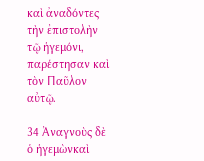καὶ ἀναδόντες τὴν ἐπιστολὴν τῷ ἡγεμόνι, παρέστησαν καὶ τὸν Παῦλον αὐτῷ.

34 Ἀναγνοὺς δὲ ὁ ἡγεμὼνκαὶ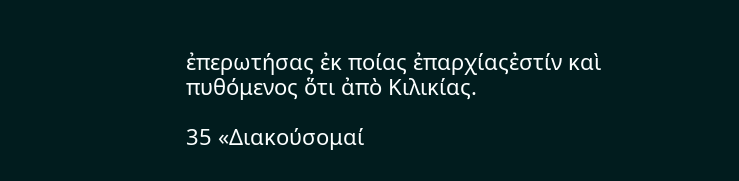ἐπερωτήσας ἐκ ποίας ἐπαρχίαςἐστίν καὶ πυθόμενος ὅτι ἀπὸ Κιλικίας.

35 «Διακούσομαί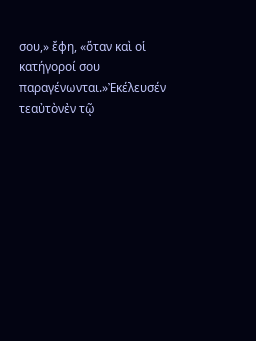σου,» ἔφη, «ὅταν καὶ οἱ κατήγοροί σου παραγένωνται.»Ἐκέλευσέν τεαὐτὸνἐν τῷ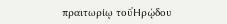πραιτωρίῳ τοῦἩρῴδου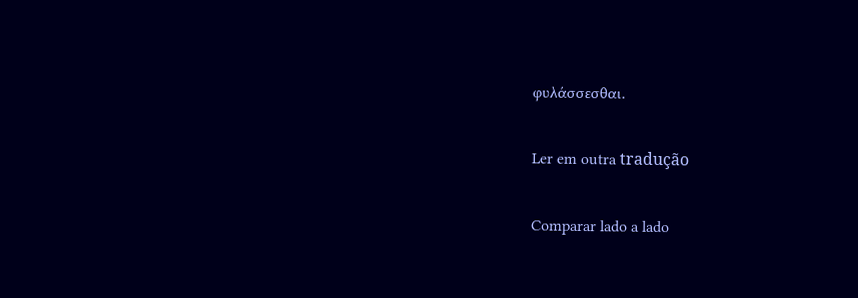φυλάσσεσθαι.

Ler em outra tradução

Comparar lado a lado